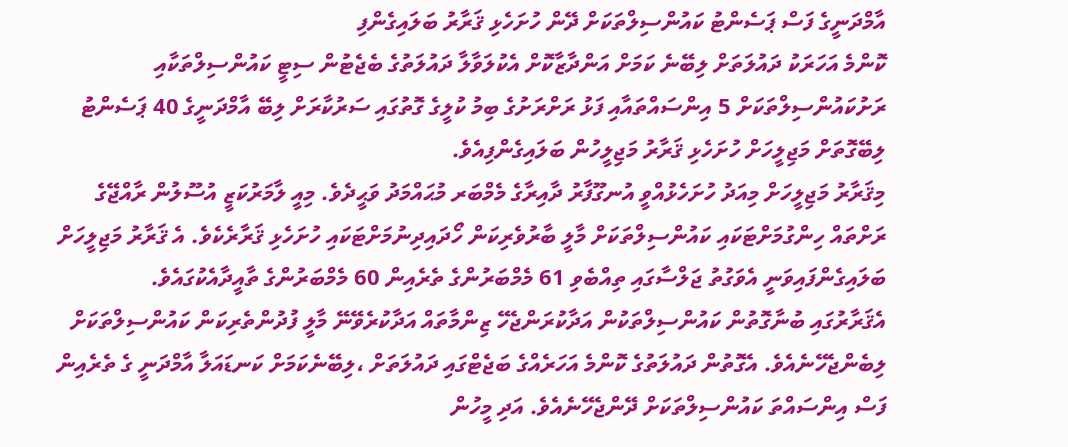އާމްދަނީގެ ފަސް ޕަސެންޓު ކައުންސިލްތަކަށް ދޭން ހުށަހެޅި ޤަރާރު ބަލައިގެންފި
ކޮންމެ އަހަރަކު ދައުލަތަށް ލިބޭނެ ކަމަށް އަންދާޒާކޮށް އެކުލަވާލާ ދައުލަތުގެ ބެޖެޓުން ސިޓީ ކައުންސިލްތަކާއި ރަށުކައުންސިލްތަކަށް 5 އިންސައްތައާއި ފަޅު ރަށްރަށުގެ ބިމު ކުލީގެ ގޮތުގައި ސަރުކާރަށް ލިބޭ އާމްދަނީގެ 40 ޕަސެންޓު ލިބޭގޮތަށް މަޖިލީހަށް ހުށަހެޅި ޤަރާރު މަޖިލީހުން ބަލައިގެންފިއެވެ.
މިޤަރާރު މަޖިލީހަށް މިއަދު ހުށަހެޅުއްވީ އުނގޫފާރު ދާއިރާގެ މެމްބަރ މުޙައްމަދު ވަޙީދެވެ. މިއީ ލާމަރުކަޒީ އުސޫލުން ރާއްޖޭގެ ރަށްތައް ހިންގުމަށްޓަކައި ކައުންސިލްތަކަށް މާލީ ބާރުވެރިކަން ހޯދައިދިނުމަށްޓަކައި ހުށަހެޅި ޤަރާރެކެވެ. އެ ޤަރާރު މަޖިލީހަށް ބަލައިގެންފައިވަނީ އެވަގުތު ޖަލްސާގައި ތިއްބެވި 61 މެމްބަރުންގެ ތެރެއިން 60 މެމްބަރުންގެ ތާއީދާއެކުގައެވެ.
އެޤަރާރުގައި ބުނާގޮތުން ކައުންސިލްތަކުން އަދާކުރަންޖެހޭ ޒިންމާތައް އަދާކުރެވޭނޭ މާލީ ފުދުންތެރިކަން ކައުންސިލްތަކަށް ލިބެންޖެހޭނެއެވެ. އެގޮތުން ދައުލަތުގެ ކޮންމެ އަހަރެއްގެ ބަޖެޓްގައި ދައުލަތަށް ،ލިބޭނެކަމަށް ކަނޑައަލާ އާމްދަނީ ގެ ތެރެއިން ފަސް އިންސައްތަ ކައުންސިލްތަކަށް ދޭންޖެހޭނެއެވެ. އަދި މީހުން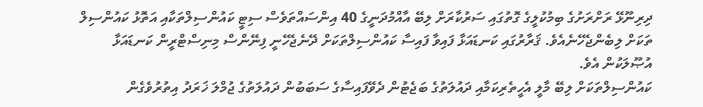ދިރިނޫޅޭ ރަށްރަށުގެ ބިމުކުލީގެ ގޮތުގައި ސަރުކާރަށް ލިބޭ އާއްމުދަނީގެ 40 އިންސައްތަވެސް ސިޓީ ކައުންސިލްތަކާއި އަތޮޅު ކައުންސިލް ތަކަށް ލިބެންޖެހޭނެއެވެ. ޤަރާރުގައި ކަނޑައަޅާ ފައިވާ ފައިސާ ކައުންސިލްތަކަށް ދޭނެޖެހޭނީ ފިނޭންސް މިނިސްޓްރީން ކަނޑައަޅާ އުޞޫލަކުން އެވެ.
ކައުންސިލްތަކަށް ލިބޭ މާލީ އެހީތެރިކަމާއި ދައުލަތުގެ ބަޖެޓުން ދެވޭފައިސާގެ ސަބަބުން ދައުލަތުގެ ޖުމްލަ ޚަރަދު އިތުރުވެގެން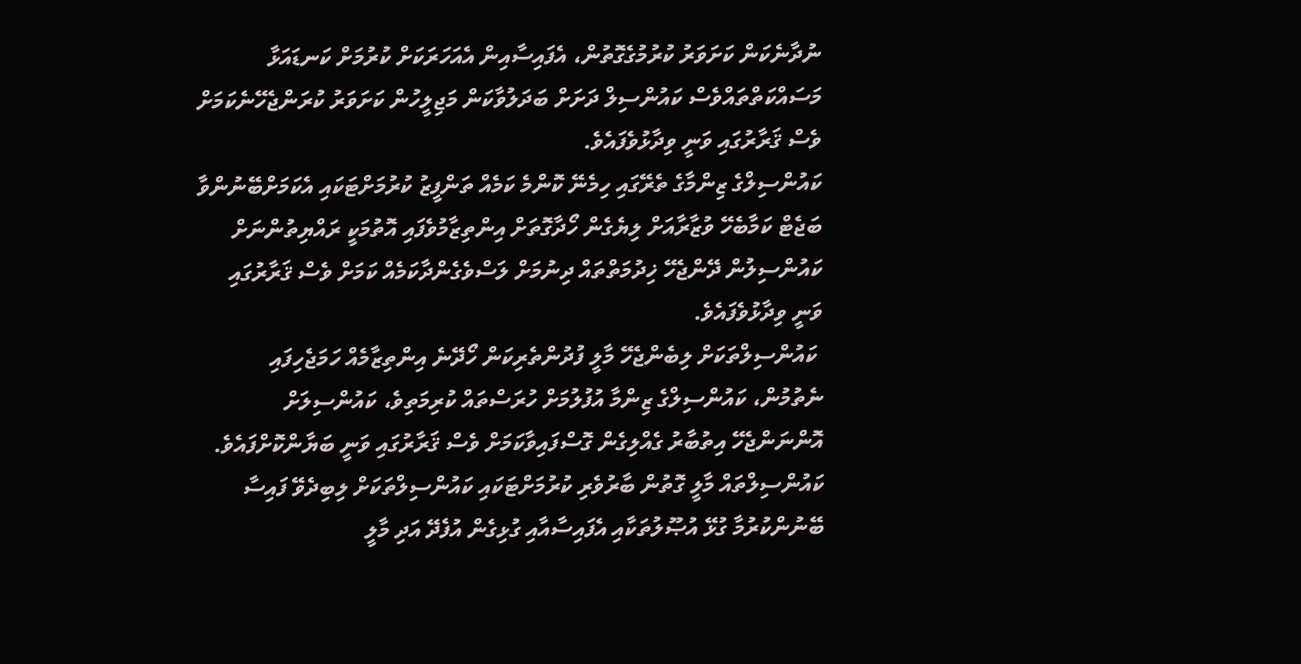ނުދާނެކަން ކަށަވަރު ކުރުމުގެގޮތުން، އެފައިސާއިން އެއަހަރަކަށް ކުރުމަށް ކަނޑައަޅާ މަސައްކަތްތައްވެސް ކައުންސިލް ދަށަށް ބަދަލުވާކަން މަޖިލީހުން ކަށަވަރު ކުރަންޖެހޭނެކަމަށް ވެސް ޤަރާރުގައި ވަނީ ވިދާޅުވެފައެވެ.
ކައުންސިލްގެ ޒިންމާގެ ތެރޭގައި ހިމެނޭ ކޮންމެ ކަމެއް ތަންފީޒު ކުރުމަށްޓަކައި އެކަމަށްބޭނުންވާ ބަޖެޓް ކަމާބެހޭ ވުޒާރާއަށް ލިޔެގެން ހޯދާގޮތަށް އިންތިޒާމުވެފައި އޮތުމަކީ ރައްޔިތުންނަށް ކައުންސިލުން ދޭންޖެހޭ ޚިދުމަތްތައް ދިނުމަށް ލަސްވެގެންދާކަމެއް ކަމަށް ވެސް ޤަރާރުގައި ވަނީ ވިދާޅުވެފައެވެ.
 ކައުންސިލްތަކަށް ލިބެންޖެހޭ މާލީ ފުދުންތެރިކަން ހޯދޭނެ އިންތިޒާމެއް ހަމަޖެހިފައި ނެތުމުން، ކައުންސިލްގެ ޒިންމާ އުފުލުމަށް ހުރަސްތައް ކުރިމަތިވެ، ކައުންސިލަށް އޮންނަންޖެހޭ އިތުބާރު ގެއްލިގެން ގޮސްފައިވާކަމަށް ވެސް ޤަރާރުގައި ވަނީ ބަޔާންކޮށްފައެވެ.
ކައުންސިލްތައް މާލީ ގޮތުން ބާރުވެރި ކުރުމަށްޓަކައި ކައުންސިލްތަކަށް ލިބިދެވޭ ފައިސާ ބޭނުންކުރުމާ ގުޅޭ އުޞޫލުތަކާއި އެފައިސާއާއި ގުޅިގެން އުފެދޭ އަދި މާލީ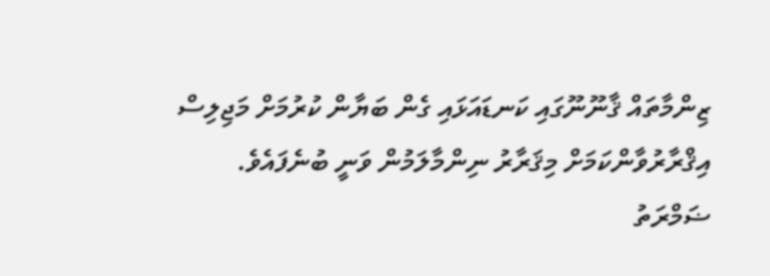ޒިންމާތައް ޤާނޫނޫގައި ކަނޑައަޅައި ގެން ބަޔާން ކުރުމަށް މަޖިލިސް އިޤްރާރުވާންކަމަށް މިޤަރާރު ނިންމާލަމުން ވަނީ ބުނެފައެވެ.
ޟަމްރަތު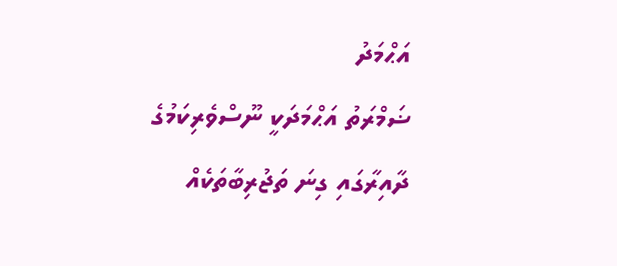އަޙްމަދު
ޟަމްރަތު އަޙްމަދަކީ ނޫސްވެރިކަމުގެ ދާއިރާގައި ގިނަ ތަޖުރިބާތަކެއް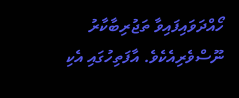ހޯއްދަވައިފައިވާ ތަޖުރިބާކާރު ނޫސްވެރިއެކެވެ. އާފަތިހުގައި އެކި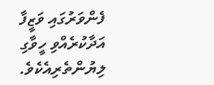ފެންވަރުގައި ވަޒީފާ އަދާކުރެއްވި ހީވާގި ލިޔުންތެރިއެކެވެ.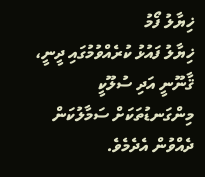ޚިޔާލު ފޯމު
ޚިޔާލު ފައުޅު ކުރެއްވުމުގައި ދީނީ، ޤާނޫނީ އަދި ސުލޫކީ މިންގަނޑުތަކަށް ސަމާލުކަން ދެއްވުން އެދެމެވެ.